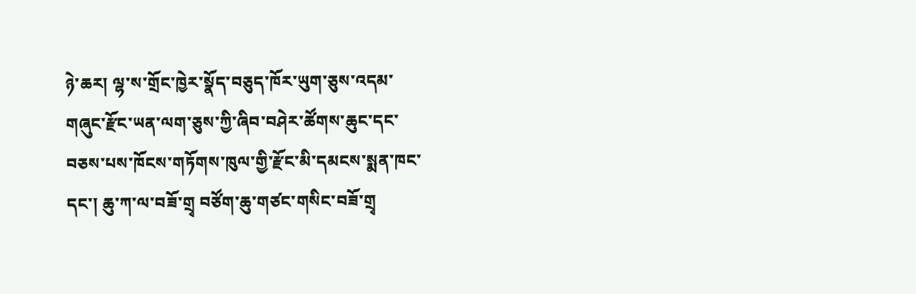ཉེ་ཆར། ལྷ་ས་གྲོང་ཁྱེར་སྣོད་བཅུད་ཁོར་ཡུག་ཅུས་འདམ་གཞུང་རྫོང་ཡན་ལག་ཅུས་ཀྱི་ཞིབ་བཤེར་ཚོགས་ཆུང་དང་བཅས་པས་ཁོངས་གཏོགས་ཁུལ་གྱི་རྫོང་མི་དམངས་སྨན་ཁང་དང་། ཆུ་ཀ་ལ་བཟོ་གྲྭ བཙོག་ཆུ་གཙང་གསིང་བཟོ་གྲྭ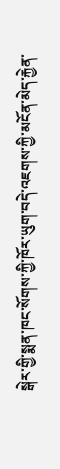སྒེར་གྱི་སྨན་ཁང་སོགས་ཀྱི་ཁོར་ཡུག་བདེ་འཇགས་ཀྱི་མངོན་མེད་རྐྱེན་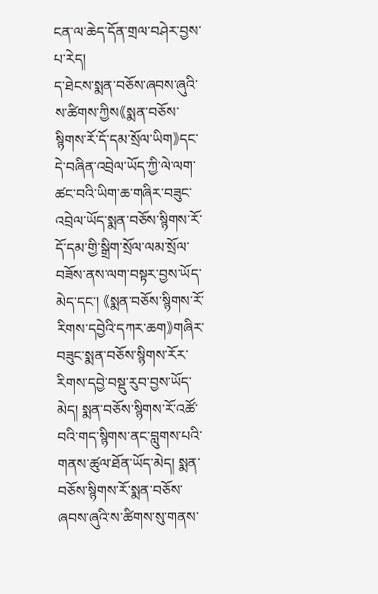ངན་ལ་ཆེད་དོན་གྲལ་བཤེར་བྱས་པ་རེད།
ད་ཐེངས་སྨན་བཅོས་ཞབས་ཞུའི་ས་ཚིགས་ཀྱིས《སྨན་བཅོས་སྙིགས་རོ་དོ་དམ་སྲོལ་ཡིག》དང་དེ་བཞིན་འབྲེལ་ཡོད་ཀྱི་ལེ་ལག་ཚང་བའི་ཡིག་ཆ་གཞིར་བཟུང་འབྲེལ་ཡོད་སྨན་བཅོས་སྙིགས་རོ་དོ་དམ་གྱི་སྒྲིག་སྲོལ་ལམ་སྲོལ་བཟོས་ནས་ལག་བསྟར་བྱས་ཡོད་མེད་དང་། 《སྨན་བཅོས་སྙིགས་རོ་རིགས་དབྱེའི་དཀར་ཆག》གཞིར་བཟུང་སྨན་བཅོས་སྙིགས་རོར་རིགས་དབྱེ་བསྡུ་རུབ་བྱས་ཡོད་མེད། སྨན་བཅོས་སྙིགས་རོ་འཚོ་བའི་གད་སྙིགས་ནང་བླུགས་པའི་གནས་ཚུལ་ཐོན་ཡོད་མེད། སྨན་བཅོས་སྙིགས་རོ་སྨན་བཅོས་ཞབས་ཞུའི་ས་ཚིགས་སུ་གནས་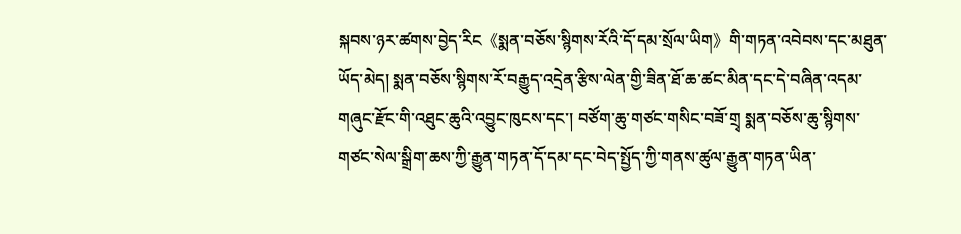སྐབས་ཉར་ཚགས་བྱེད་རིང《སྨན་བཅོས་སྙིགས་རོའི་དོ་དམ་སྲོལ་ཡིག》གི་གཏན་འབེབས་དང་མཐུན་ཡོད་མེད། སྨན་བཅོས་སྙིགས་རོ་བརྒྱུད་འདྲེན་རྩིས་ལེན་གྱི་ཟིན་ཐོ་ཆ་ཚང་མིན་དང་དེ་བཞིན་འདམ་གཞུང་རྫོང་གི་འཐུང་ཆུའི་འབྱུང་ཁུངས་དང་། བཙོག་ཆུ་གཙང་གསིང་བཟོ་གྲྭ སྨན་བཅོས་ཆུ་སྙིགས་གཙང་སེལ་སྒྲིག་ཆས་ཀྱི་རྒྱུན་གཏན་དོ་དམ་དང་བེད་སྤྱོད་ཀྱི་གནས་ཚུལ་རྒྱུན་གཏན་ཡིན་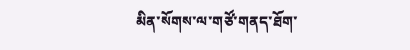མིན་སོགས་ལ་གཙོ་གནད་ཐོག་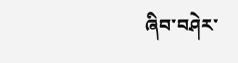ཞིབ་བཤེར་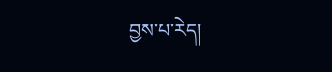བྱས་པ་རེད།